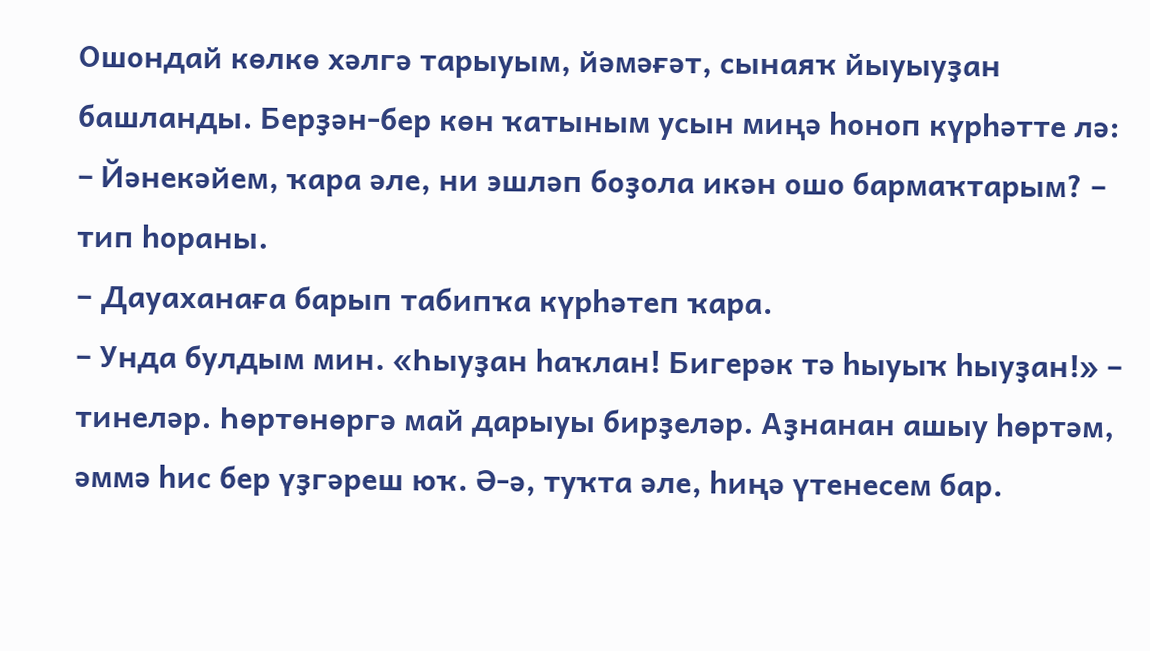Ошондай көлкө хәлгә тарыуым, йәмәғәт, сынаяҡ йыуыуҙан башланды. Берҙән-бер көн ҡатыным усын миңә һоноп күрһәтте лә:
– Йәнекәйем, ҡара әле, ни эшләп боҙола икән ошо бармаҡтарым? – тип һораны.
– Дауаханаға барып табипҡа күрһәтеп ҡара.
– Унда булдым мин. «Һыуҙан һаҡлан! Бигерәк тә һыуыҡ һыуҙан!» – тинеләр. Һөртөнөргә май дарыуы бирҙеләр. Аҙнанан ашыу һөртәм, әммә һис бер үҙгәреш юҡ. Ә-ә, туҡта әле, һиңә үтенесем бар.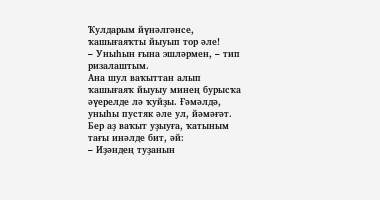Ҡулдарым йүнәлгәнсе, ҡашығаяҡты йыуып тор әле!
– Уныһын ғына эшләрмен, – тип ризалаштым.
Ана шул ваҡыттан алып ҡашығаяҡ йыуыу минең бурысҡа әүерелде лә ҡуйҙы. Ғәмәлдә, уныһы пустяк әле ул, йәмәғәт. Бер аҙ ваҡыт уҙыуға, ҡатыным тағы инәлде бит, әй:
– Иҙәндең туҙанын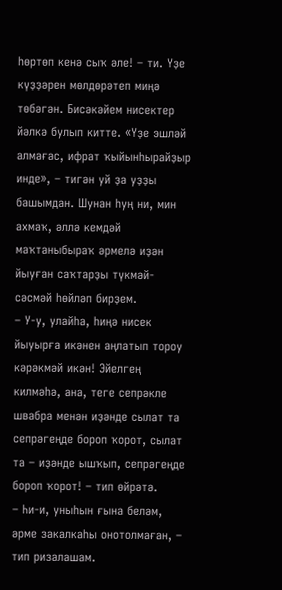һөртөп кенә сыҡ әле! – ти. Үҙе күҙҙәрен мөлдөрәтеп миңә төбәгән. Бисәкәйем нисектер йәлкә булып китте. «Үҙе эшләй алмағас, ифрат ҡыйынһырайҙыр инде», – тигән уй ҙа уҙҙы башымдан. Шунан һуң ни, мин ахмаҡ, әллә кемдәй маҡтаныбыраҡ әрмелә иҙән йыуған саҡтарҙы түкмәй-сәсмәй һөйләп бирҙем.
– У-у, улайһа, һиңә нисек йыуырға икәнен аңлатып тороу кәрәкмәй икән! Эйелгең килмәһә, ана, теге сепрәкле швабра менән иҙәнде сылат та сепрәгеңде бороп ҡорот, сылат та – иҙәнде ышҡып, сепрәгеңде бороп ҡорот! – тип өйрәтә.
– Һи-и, уныһын ғына беләм, әрме закалкаһы онотолмаған, – тип ризалашам.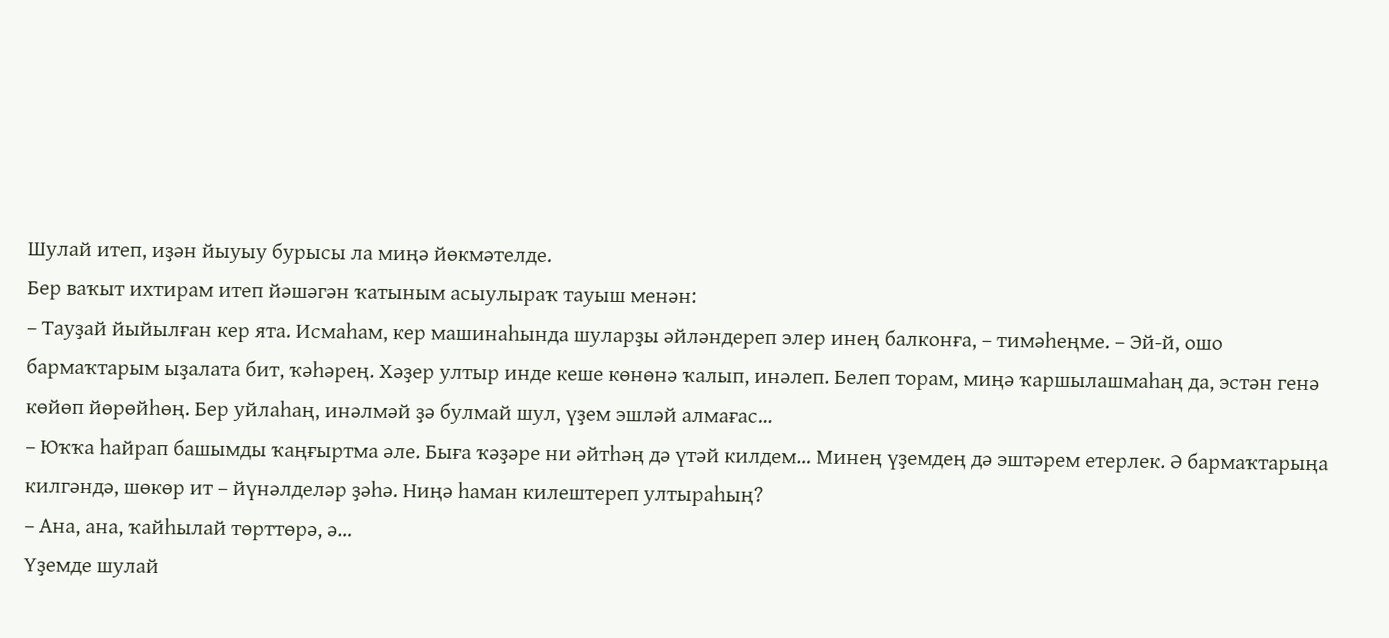Шулай итеп, иҙән йыуыу бурысы ла миңә йөкмәтелде.
Бер ваҡыт ихтирам итеп йәшәгән ҡатыным асыулыраҡ тауыш менән:
– Тауҙай йыйылған кер ята. Исмаһам, кер машинаһында шуларҙы әйләндереп элер инең балконға, – тимәһеңме. – Эй-й, ошо бармаҡтарым ыҙалата бит, ҡәһәрең. Хәҙер ултыр инде кеше көнөнә ҡалып, инәлеп. Белеп торам, миңә ҡаршылашмаһаң да, эстән генә көйөп йөрөйһөң. Бер уйлаһаң, инәлмәй ҙә булмай шул, үҙем эшләй алмағас…
– Юҡҡа һайрап башымды ҡаңғыртма әле. Быға ҡәҙәре ни әйтһәң дә үтәй килдем… Минең үҙемдең дә эштәрем етерлек. Ә бармаҡтарыңа килгәндә, шөкөр ит – йүнәлделәр ҙәһә. Ниңә һаман килештереп ултыраһың?
– Ана, ана, ҡайһылай төрттөрә, ә…
Үҙемде шулай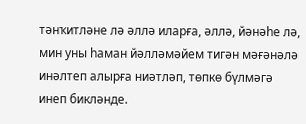тәнҡитләне лә әллә иларға, әллә, йәнәһе лә, мин уны һаман йәлләмәйем тигән мәғәнәлә инәлтеп алырға ниәтләп, төпкө бүлмәгә инеп бикләнде.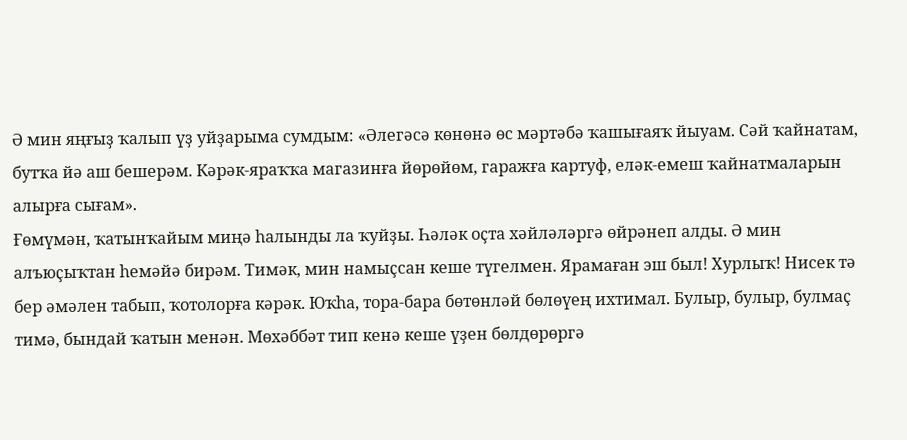Ә мин яңғыҙ ҡалып үҙ уйҙарыма сумдым: «Әлегәсә көнөнә өс мәртәбә ҡашығаяҡ йыуам. Сәй ҡайнатам, бутҡа йә аш бешерәм. Кәрәк-яраҡҡа магазинға йөрөйөм, гаражға картуф, еләк-емеш ҡайнатмаларын алырға сығам».
Ғөмүмән, ҡатынҡайым миңә һалынды ла ҡуйҙы. Һәләк оҫта хәйләләргә өйрәнеп алды. Ә мин алъюҫыҡтан һемәйә бирәм. Тимәк, мин намыҫсан кеше түгелмен. Ярамаған эш был! Хурлыҡ! Нисек тә бер әмәлен табып, ҡотолорға кәрәк. Юҡһа, тора-бара бөтөнләй бөлөүең ихтимал. Булыр, булыр, булмаҫ тимә, бындай ҡатын менән. Мөхәббәт тип кенә кеше үҙен бөлдөрөргә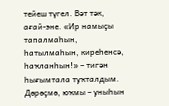тейеш түгел. Вәт тәк, ағай-эне. «Ир намыҫы тапалмаһын, һатылмаһын, киреһенсә, һаҡланһын!» – тигән һығымтала туҡталдым. Дөрөҫмө, юҡмы – уныһын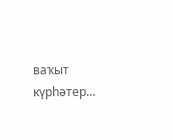ваҡыт күрһәтер…